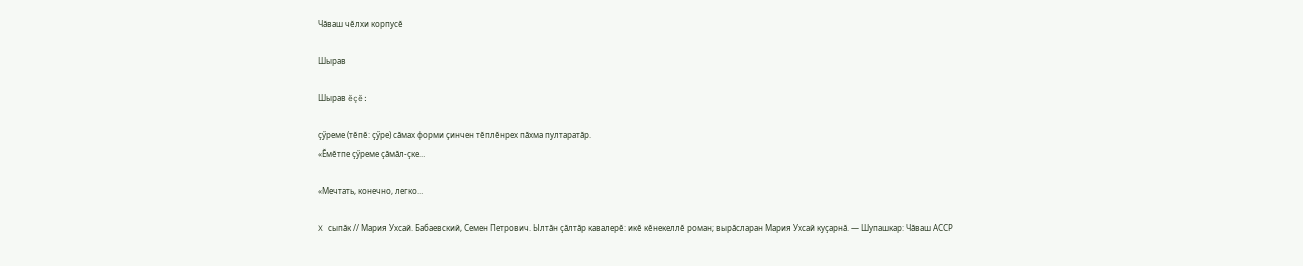Чӑваш чӗлхи корпусӗ

Шырав

Шырав ĕçĕ:

ҫӳреме (тĕпĕ: ҫӳре) сăмах форми çинчен тĕплĕнрех пăхма пултаратăр.
«Ӗмӗтпе ҫӳреме ҫӑмӑл-ҫке…

«Мечтать, конечно, легко…

X сыпӑк // Мария Ухсай. Бабаевский, Семен Петрович. Ылтӑн ҫӑлтӑр кавалерӗ: икӗ кӗнекеллӗ роман; вырӑсларан Мария Ухсай куҫарнӑ. — Шупашкар: Чӑваш АССР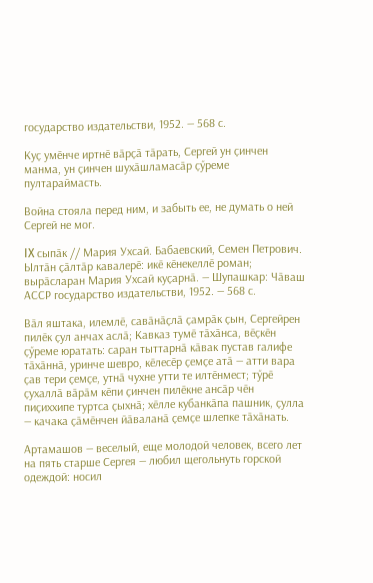государство издательстви, 1952. — 568 с.

Куҫ умӗнче иртнӗ вӑрҫӑ тӑрать, Сергей ун ҫинчен манма, ун ҫинчен шухӑшламасӑр ҫӳреме пултараймасть.

Война стояла перед ним, и забыть ее, не думать о ней Сергей не мог.

IX сыпӑк // Мария Ухсай. Бабаевский, Семен Петрович. Ылтӑн ҫӑлтӑр кавалерӗ: икӗ кӗнекеллӗ роман; вырӑсларан Мария Ухсай куҫарнӑ. — Шупашкар: Чӑваш АССР государство издательстви, 1952. — 568 с.

Вӑл яштака, илемлӗ, савӑнӑҫлӑ ҫамрӑк ҫын, Сергейрен пилӗк ҫул анчах аслӑ; Кавказ тумӗ тӑхӑнса, вӗҫкӗн ҫӳреме юратать: саран тыттарнӑ кӑвак пустав галифе тӑхӑннӑ, уринче шевро, кӗлесӗр ҫемҫе атӑ — атти вара ҫав тери ҫемҫе, утнӑ чухне утти те илтӗнмест; тӳрӗ ҫухаллӑ вӑрӑм кӗпи ҫинчен пилӗкне ансӑр чӗн пиҫиххипе туртса ҫыхнӑ; хӗлле кубанкӑпа пашник, ҫулла — качака ҫӑмӗнчен йӑваланӑ ҫемҫе шлепке тӑхӑнать.

Артамашов — веселый, еще молодой человек, всего лет на пять старше Сергея — любил щегольнуть горской одеждой: носил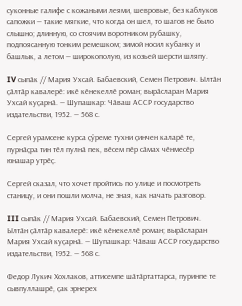суконные галифе с кожаными леями, шевровые, без каблуков сапожки — такие мягкие, что когда он шел, то шагов не было слышно; длинную, со стоячим воротником рубашку, подпоясанную тонким ремешком; зимой носил кубанку и башлык, а летом — широкополую, из козьей шерсти шляпу.

IV сыпӑк // Мария Ухсай. Бабаевский, Семен Петрович. Ылтӑн ҫӑлтӑр кавалерӗ: икӗ кӗнекеллӗ роман; вырӑсларан Мария Ухсай куҫарнӑ. — Шупашкар: Чӑваш АССР государство издательстви, 1952. — 568 с.

Сергей урамсене курса ҫӳреме тухни ҫинчен каларӗ те, пурнӑҫра тин тӗл пулнӑ пек, вӗсем пӗр сӑмах чӗнмесӗр юнашар утрӗҫ.

Сергей сказал, что хочет пройтись по улице и посмотреть станицу, и они пошли молча, не зная, как начать разговор.

III сыпӑк // Мария Ухсай. Бабаевский, Семен Петрович. Ылтӑн ҫӑлтӑр кавалерӗ: икӗ кӗнекеллӗ роман; вырӑсларан Мария Ухсай куҫарнӑ. — Шупашкар: Чӑваш АССР государство издательстви, 1952. — 568 с.

Федор Лукич Хохлаков, аттисемпе шӑтӑртаттарса, пуринпе те сывпуллашрӗ, ҫак эрнерех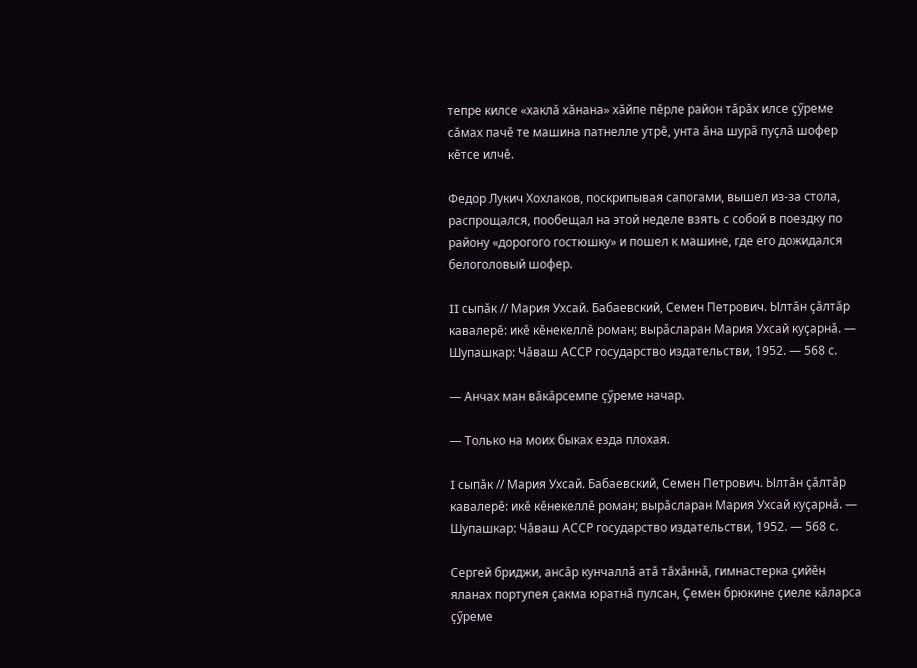тепре килсе «хаклӑ хӑнана» хӑйпе пӗрле район тӑрӑх илсе ҫӳреме сӑмах пачӗ те машина патнелле утрӗ, унта ӑна шурӑ пуҫлӑ шофер кӗтсе илчӗ.

Федор Лукич Хохлаков, поскрипывая сапогами, вышел из-за стола, распрощался, пообещал на этой неделе взять с собой в поездку по району «дорогого гостюшку» и пошел к машине, где его дожидался белоголовый шофер.

II сыпӑк // Мария Ухсай. Бабаевский, Семен Петрович. Ылтӑн ҫӑлтӑр кавалерӗ: икӗ кӗнекеллӗ роман; вырӑсларан Мария Ухсай куҫарнӑ. — Шупашкар: Чӑваш АССР государство издательстви, 1952. — 568 с.

— Анчах ман вӑкӑрсемпе ҫӳреме начар.

— Только на моих быках езда плохая.

I сыпӑк // Мария Ухсай. Бабаевский, Семен Петрович. Ылтӑн ҫӑлтӑр кавалерӗ: икӗ кӗнекеллӗ роман; вырӑсларан Мария Ухсай куҫарнӑ. — Шупашкар: Чӑваш АССР государство издательстви, 1952. — 568 с.

Сергей бриджи, ансӑр кунчаллӑ атӑ тӑхӑннӑ, гимнастерка ҫийӗн яланах портупея ҫакма юратнӑ пулсан, Ҫемен брюкине ҫиеле кӑларса ҫӳреме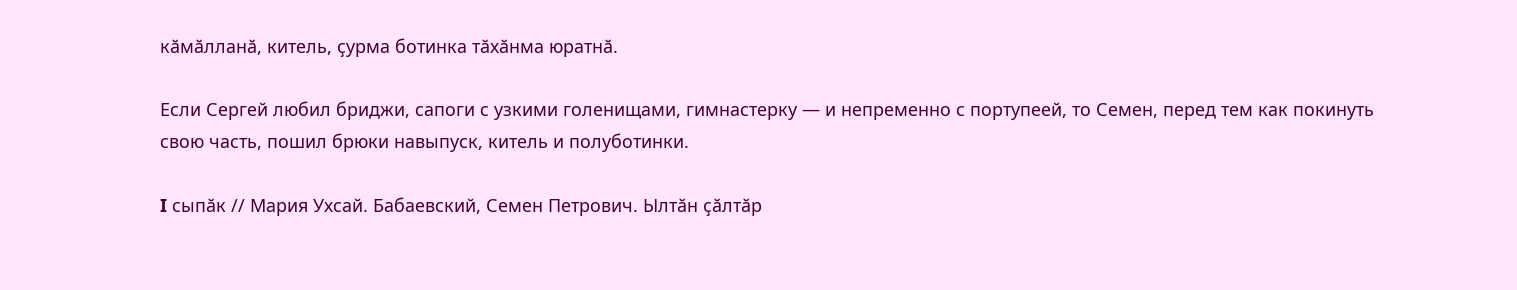кӑмӑлланӑ, китель, ҫурма ботинка тӑхӑнма юратнӑ.

Если Сергей любил бриджи, сапоги с узкими голенищами, гимнастерку — и непременно с портупеей, то Семен, перед тем как покинуть свою часть, пошил брюки навыпуск, китель и полуботинки.

I сыпӑк // Мария Ухсай. Бабаевский, Семен Петрович. Ылтӑн ҫӑлтӑр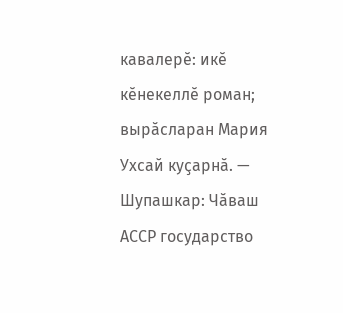кавалерӗ: икӗ кӗнекеллӗ роман; вырӑсларан Мария Ухсай куҫарнӑ. — Шупашкар: Чӑваш АССР государство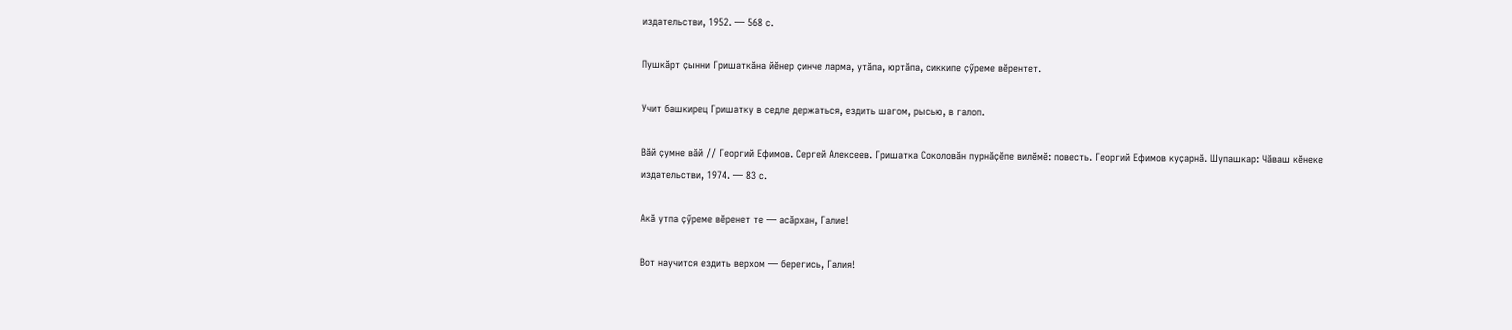издательстви, 1952. — 568 с.

Пушкӑрт ҫынни Гришаткӑна йӗнер ҫинче ларма, утӑпа, юртӑпа, сиккипе ҫӳреме вӗрентет.

Учит башкирец Гришатку в седле держаться, ездить шагом, рысью, в галоп.

Вӑй ҫумне вӑй // Георгий Ефимов. Сергей Алексеев. Гришатка Соколовӑн пурнӑҫӗпе вилӗмӗ: повесть. Георгий Ефимов куҫарнӑ. Шупашкар: Чӑваш кӗнеке издательстви, 1974. — 83 с.

Акӑ утпа ҫӳреме вӗренет те — асӑрхан, Галие!

Вот научится ездить верхом — берегись, Галия!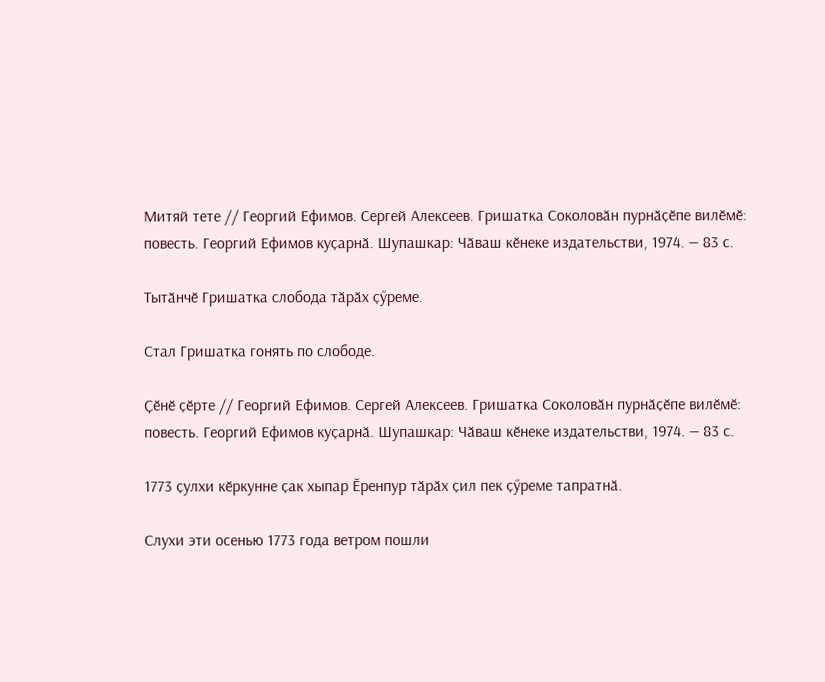Митяй тете // Георгий Ефимов. Сергей Алексеев. Гришатка Соколовӑн пурнӑҫӗпе вилӗмӗ: повесть. Георгий Ефимов куҫарнӑ. Шупашкар: Чӑваш кӗнеке издательстви, 1974. — 83 с.

Тытӑнчӗ Гришатка слобода тӑрӑх ҫӳреме.

Стал Гришатка гонять по слободе.

Ҫӗнӗ ҫӗрте // Георгий Ефимов. Сергей Алексеев. Гришатка Соколовӑн пурнӑҫӗпе вилӗмӗ: повесть. Георгий Ефимов куҫарнӑ. Шупашкар: Чӑваш кӗнеке издательстви, 1974. — 83 с.

1773 ҫулхи кӗркунне ҫак хыпар Ӗренпур тӑрӑх ҫил пек ҫӳреме тапратнӑ.

Слухи эти осенью 1773 года ветром пошли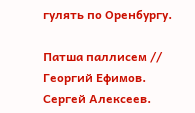гулять по Оренбургу.

Патша паллисем // Георгий Ефимов. Сергей Алексеев.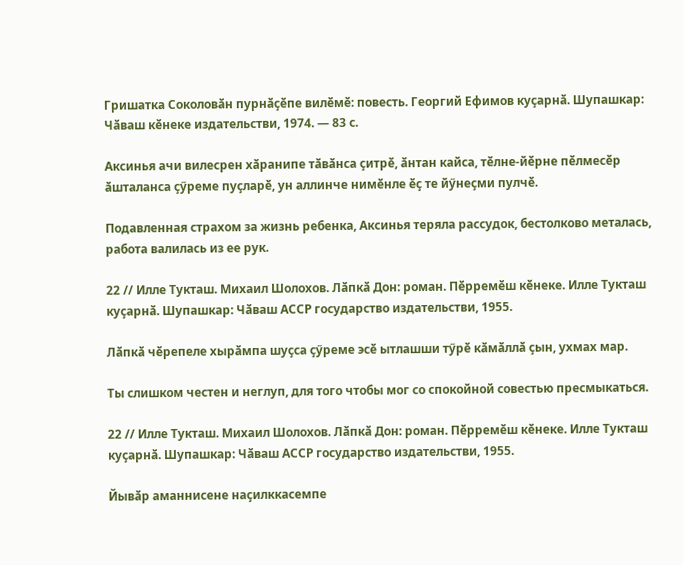Гришатка Соколовӑн пурнӑҫӗпе вилӗмӗ: повесть. Георгий Ефимов куҫарнӑ. Шупашкар: Чӑваш кӗнеке издательстви, 1974. — 83 с.

Аксинья ачи вилесрен хӑранипе тӑвӑнса ҫитрӗ, ӑнтан кайса, тӗлне-йӗрне пӗлмесӗр ӑшталанса ҫӳреме пуҫларӗ, ун аллинче нимӗнле ӗҫ те йӳнеҫми пулчӗ.

Подавленная страхом за жизнь ребенка, Аксинья теряла рассудок, бестолково металась, работа валилась из ее рук.

22 // Илле Тукташ. Михаил Шолохов. Лӑпкӑ Дон: роман. Пӗрремӗш кӗнеке. Илле Тукташ куҫарнӑ. Шупашкар: Чӑваш АССР государство издательстви, 1955.

Лӑпкӑ чӗрепеле хырӑмпа шуҫса ҫӳреме эсӗ ытлашши тӳрӗ кӑмӑллӑ ҫын, ухмах мар.

Ты слишком честен и неглуп, для того чтобы мог со спокойной совестью пресмыкаться.

22 // Илле Тукташ. Михаил Шолохов. Лӑпкӑ Дон: роман. Пӗрремӗш кӗнеке. Илле Тукташ куҫарнӑ. Шупашкар: Чӑваш АССР государство издательстви, 1955.

Йывӑр аманнисене наҫилккасемпе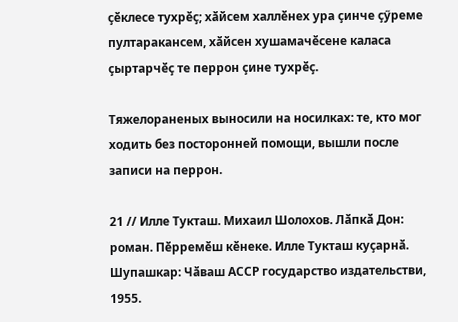ҫӗклесе тухрӗҫ; хӑйсем халлӗнех ура ҫинче ҫӳреме пултаракансем, хӑйсен хушамачӗсене каласа ҫыртарчӗҫ те перрон ҫине тухрӗҫ.

Тяжелораненых выносили на носилках: те, кто мог ходить без посторонней помощи, вышли после записи на перрон.

21 // Илле Тукташ. Михаил Шолохов. Лӑпкӑ Дон: роман. Пӗрремӗш кӗнеке. Илле Тукташ куҫарнӑ. Шупашкар: Чӑваш АССР государство издательстви, 1955.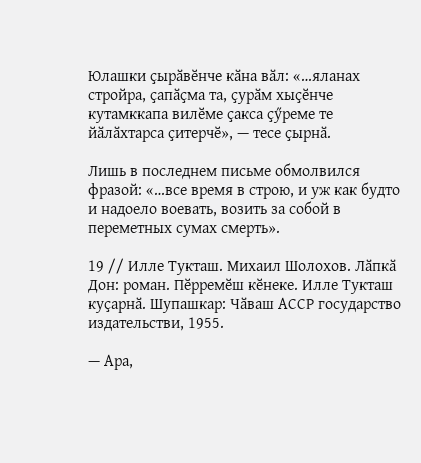Юлашки ҫырӑвӗнче кӑна вӑл: «…яланах стройра, ҫапӑҫма та, ҫурӑм хыҫӗнче кутамккапа вилӗме ҫакса ҫӳреме те йӑлӑхтарса ҫитерчӗ», — тесе ҫырнӑ.

Лишь в последнем письме обмолвился фразой: «…все время в строю, и уж как будто и надоело воевать, возить за собой в переметных сумах смерть».

19 // Илле Тукташ. Михаил Шолохов. Лӑпкӑ Дон: роман. Пӗрремӗш кӗнеке. Илле Тукташ куҫарнӑ. Шупашкар: Чӑваш АССР государство издательстви, 1955.

— Ара,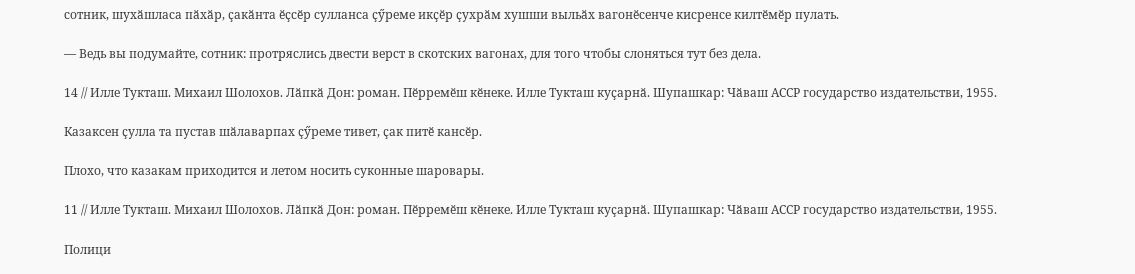сотник, шухӑшласа пӑхӑр, ҫакӑнта ӗҫсӗр сулланса ҫӳреме икҫӗр ҫухрӑм хушши выльӑх вагонӗсенче кисренсе килтӗмӗр пулать.

— Ведь вы подумайте, сотник: протряслись двести верст в скотских вагонах, для того чтобы слоняться тут без дела.

14 // Илле Тукташ. Михаил Шолохов. Лӑпкӑ Дон: роман. Пӗрремӗш кӗнеке. Илле Тукташ куҫарнӑ. Шупашкар: Чӑваш АССР государство издательстви, 1955.

Казаксен ҫулла та пустав шӑлаварпах ҫӳреме тивет, ҫак питӗ кансӗр.

Плохо, что казакам приходится и летом носить суконные шаровары.

11 // Илле Тукташ. Михаил Шолохов. Лӑпкӑ Дон: роман. Пӗрремӗш кӗнеке. Илле Тукташ куҫарнӑ. Шупашкар: Чӑваш АССР государство издательстви, 1955.

Полици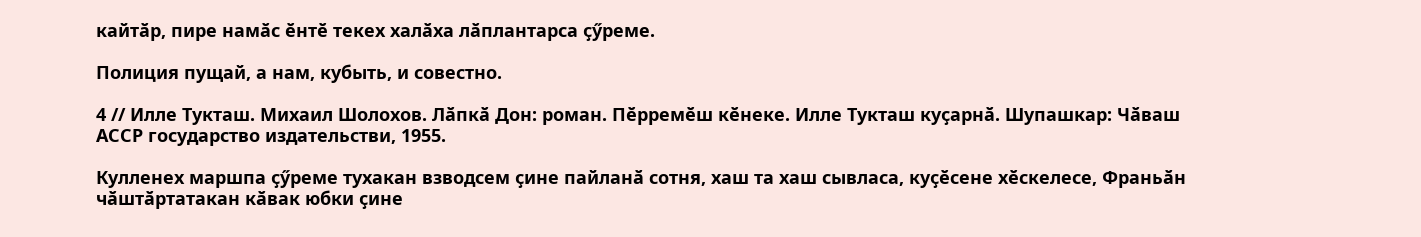кайтӑр, пире намӑс ӗнтӗ текех халӑха лӑплантарса ҫӳреме.

Полиция пущай, а нам, кубыть, и совестно.

4 // Илле Тукташ. Михаил Шолохов. Лӑпкӑ Дон: роман. Пӗрремӗш кӗнеке. Илле Тукташ куҫарнӑ. Шупашкар: Чӑваш АССР государство издательстви, 1955.

Кулленех маршпа ҫӳреме тухакан взводсем ҫине пайланӑ сотня, хаш та хаш сывласа, куҫӗсене хӗскелесе, Франьӑн чӑштӑртатакан кӑвак юбки ҫине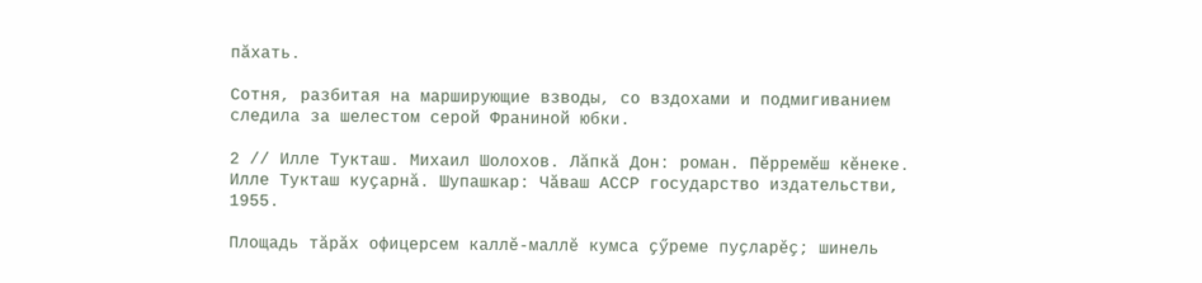пӑхать.

Сотня, разбитая на марширующие взводы, со вздохами и подмигиванием следила за шелестом серой Франиной юбки.

2 // Илле Тукташ. Михаил Шолохов. Лӑпкӑ Дон: роман. Пӗрремӗш кӗнеке. Илле Тукташ куҫарнӑ. Шупашкар: Чӑваш АССР государство издательстви, 1955.

Площадь тӑрӑх офицерсем каллӗ-маллӗ кумса ҫӳреме пуҫларӗҫ; шинель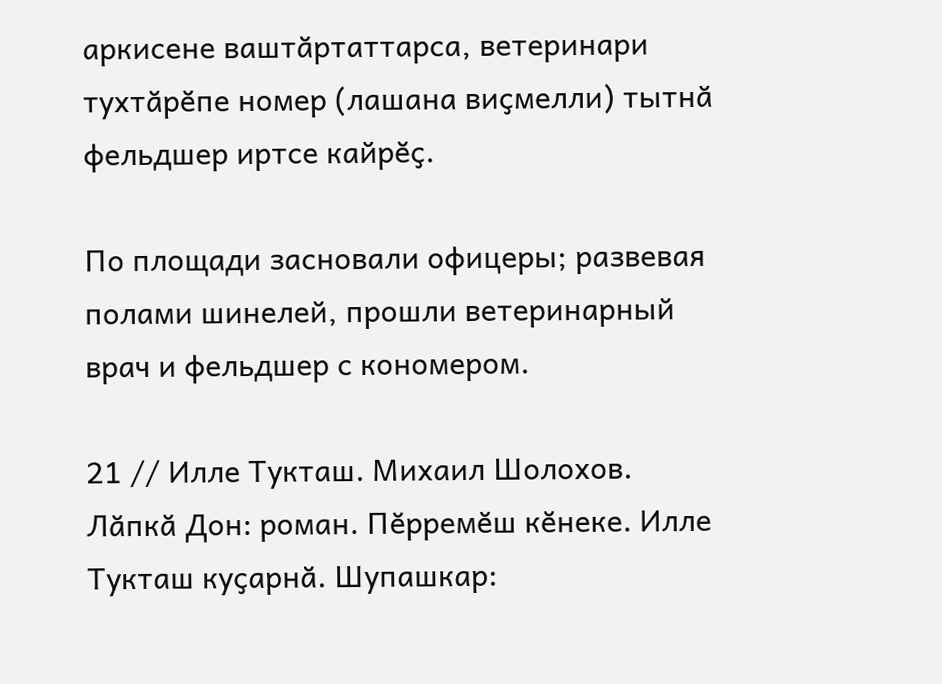аркисене ваштӑртаттарса, ветеринари тухтӑрӗпе номер (лашана виҫмелли) тытнӑ фельдшер иртсе кайрӗҫ.

По площади засновали офицеры; развевая полами шинелей, прошли ветеринарный врач и фельдшер с кономером.

21 // Илле Тукташ. Михаил Шолохов. Лӑпкӑ Дон: роман. Пӗрремӗш кӗнеке. Илле Тукташ куҫарнӑ. Шупашкар: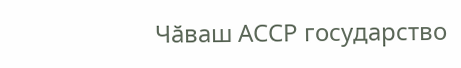Чӑваш АССР государство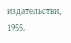издательстви, 1955.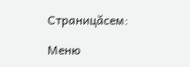Страницăсем:

Меню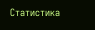Статистика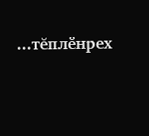...тĕплӗнрех